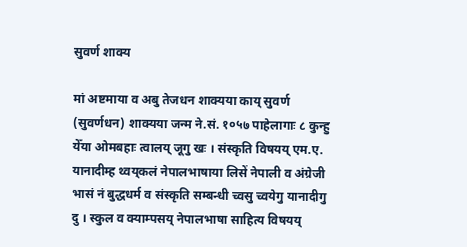सुवर्ण शाक्य

मां अष्टमाया व अबु तेजधन शाक्यया काय् सुवर्ण (सुवर्णधन) शाक्यया जन्म ने.सं. १०५७ पाहेलागाः ८ कुन्हु येँया ओमबहाः त्वालय् जूगु खः । संस्कृति विषयय् एम.ए. यानादीम्ह थ्वय्‌कलं नेपालभाषाया लिसें नेपाली व अंग्रेजी भासं नं बुद्धधर्म व संस्कृति सम्बन्धी च्वसु च्वयेगु यानादीगु दु । स्कुल व क्याम्पसय् नेपालभाषा साहित्य विषयय्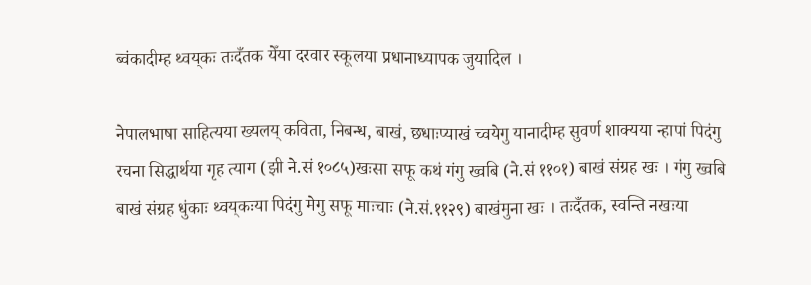ब्वंकादीम्ह थ्वय्‌कः तःदँतक येँया दरवार स्कूलया प्रधानाध्यापक जुयादिल ।

नेपालभाषा साहित्यया ख्यलय् कविता, निबन्ध, बाखं, छधाःप्याखं च्वयेगु यानादीम्ह सुवर्ण शाक्यया न्हापां पिदंगु रचना सिद्धार्थया गृह त्याग (झी ने.सं १०८५)खःसा सफू कथं गंगु ख्वबि (ने.सं ११०१) बाखं संग्रह खः । गंगु ख्वबि बाखं संग्रह धुंकाः थ्वय्‌कःया पिदंगु मेगु सफू माःचाः (ने.सं.११२९) बाखंमुना खः । तःदँतक, स्वन्ति नखःया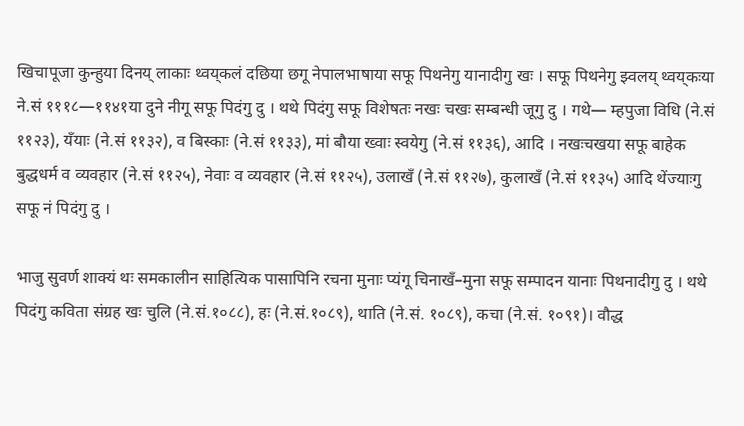खिचापूजा कुन्हुया दिनय् लाकाः थ्वय्‌कलं दछिया छगू नेपालभाषाया सफू पिथनेगु यानादीगु खः । सफू पिथनेगु झ्वलय् थ्वय्‌कःया ने.सं १११८—११४१या दुने नीगू सफू पिदंगु दु । थथे पिदंगु सफू विशेषतः नखः चखः सम्बन्धी जूगु दु । गथे— म्हपुजा विधि (ने.सं ११२३), यँयाः (ने.सं ११३२), व बिस्काः (ने.सं ११३३), मां बौया ख्वाः स्वयेगु (ने.सं ११३६), आदि । नखःचखया सफू बाहेक बुद्धधर्म व व्यवहार (ने.सं ११२५), नेवाः व व्यवहार (ने.सं ११२५), उलाखँ (ने.सं ११२७), कुलाखँ (ने.सं ११३५) आदि थेंज्याःगु सफू नं पिदंगु दु ।

भाजु सुवर्ण शाक्यं थः समकालीन साहित्यिक पासापिनि रचना मुनाः प्यंगू चिनाखँ–मुना सफू सम्पादन यानाः पिथनादीगु दु । थथे पिदंगु कविता संग्रह खः चुलि (ने.सं.१०८८), हः (ने.सं.१०८९), थाति (ने.सं. १०८९), कचा (ने.सं. १०९१)। वौद्ध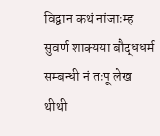विद्वान कथं नांजाःम्ह सुवर्ण शाक्यया बौद्धधर्म सम्बन्धी नं तःपू लेख थीथी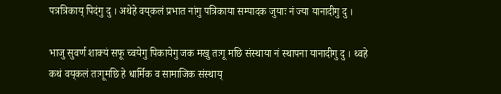पत्रत्रिकाय् पिदंगु दु । अथेहे वय्‌कलं प्रभात नांगु पत्रिकाया सम्पादक जुयाः नं ज्या यानादीगु दु ।

भाजु सुवर्ण शाक्यं सफू च्वयेगु पिकायेगु जक मखु तःगू मछि संस्थाया नं स्थापना यानादीगु दु । थ्वहे कथं वय्‌कलं तःगूमछि हे धार्मिक व सामाजिक संस्थाय्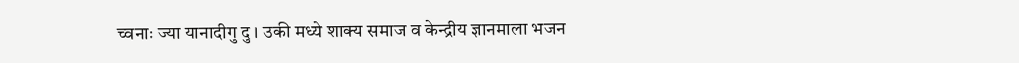च्वनाः ज्या यानादीगु दु । उकी मध्ये शाक्य समाज व केन्द्रीय ज्ञानमाला भजन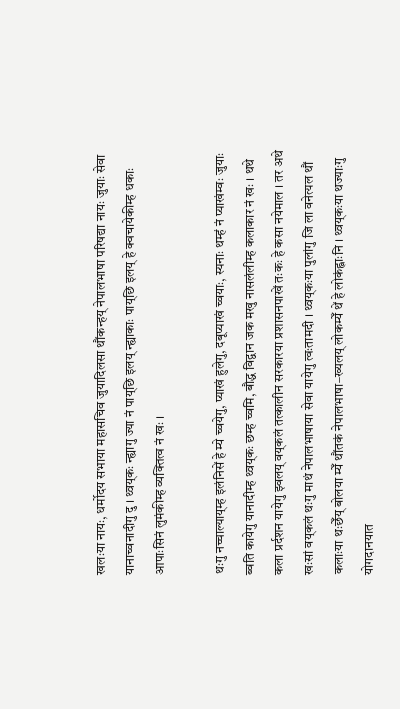खलःया नायः, धर्मोदय सभाया महासचिव जुयादिलसा थौंकन्हय् नेपालभाषा परिषद्या नायः जुयाः सेवा यानाच्वनादीगु दु । थ्वय्‌कः न्ह्यागु ज्या नं पाय्‌छि इलय् न्ह्याकाः पाय्‌छि इलय् हे क्वचायेकीम्ह धकाः आपाःसिनं लुमंकीम्ह व्यक्तित्व नं खः ।

थःगु नच्चाल्याय्‌म्ह इलंनिसें हे म्ये च्वयेगु, प्याखं हुलेगु, दबूप्याखं च्वयाः, स्यनाः थम्हं नं प्याखंम्वः जुयाः ब्वति कायेगु यानादीम्ह थ्वय्‌कः छम्ह च्वमि, बौद्ध विद्वान जक मखु नासलंलीम्ह कलाकार नं खः । थथे कला प्रर्दशन यायेगु झ्वलय् वय्‌कलं तत्कालीन सरकारया प्रशासनपाखें तःकः हे कसा नयेमाल । तर अथे खःसां वय्‌कलं थःगु माथं नेपालभाषाया सेवा यायेगु त्वःतामदी । थ्वय्‌कःया पुलांगु जि ला वनेत्यल थौं कलाःया थःछेँय् बोलया म्येँ थौंतकं नेपालभाषा–ख्यलय् लोकम्येँ थें हे लोकंह्वाःनि । थ्वय्‌कःया थज्याःगु योगदानयात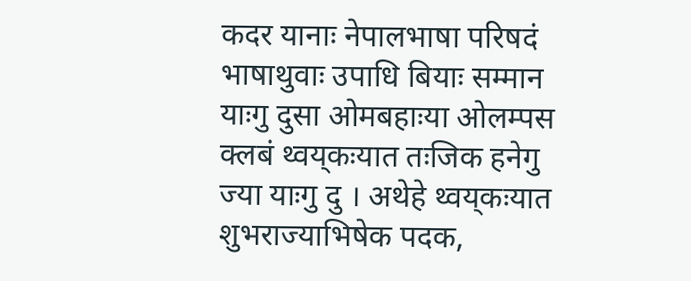कदर यानाः नेपालभाषा परिषदं भाषाथुवाः उपाधि बियाः सम्मान याःगु दुसा ओमबहाःया ओलम्पस क्लबं थ्वय्‌कःयात तःजिक हनेगु ज्या याःगु दु । अथेहे थ्वय्‌कःयात शुभराज्याभिषेक पदक,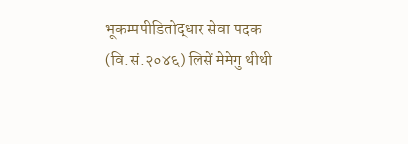भूकम्पपीडितोद्धार सेवा पदक (वि.सं.२०४६) लिसें मेमेगु थीथी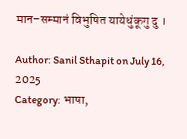मान–सम्मानं विभुषित यायेधुंकूगु दु ।

Author: Sanil Sthapit on July 16, 2025
Category: भाषा,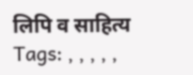लिपि व साहित्य
Tags: , , , , ,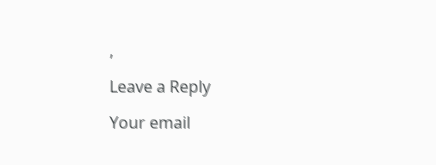,

Leave a Reply

Your email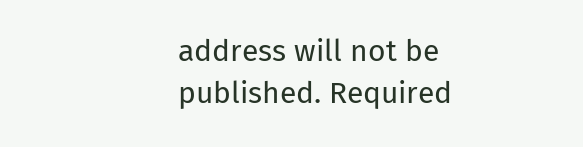address will not be published. Required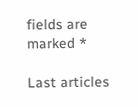fields are marked *

Last articles